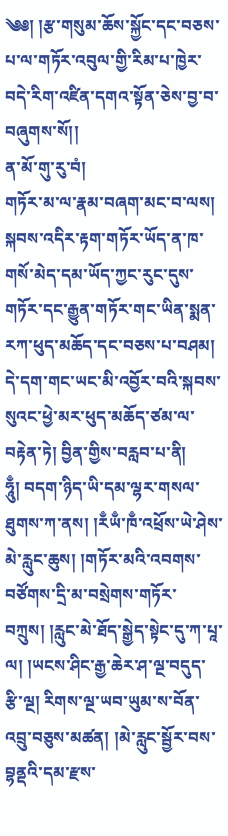༄༅། །རྩ་གསུམ་ཆོས་སྐྱོང་དང་བཅས་པ་ལ་གཏོར་འབུལ་གྱི་རིམ་པ་ཁྱེར་བདེ་རིག་འཛིན་དགའ་སྟོན་ཅེས་བྱ་བ་བཞུགས་སོ།།
ན་མོ་གུ་རུ་བཾ།
གཏོར་མ་ལ་རྣམ་བཞག་མང་བ་ལས། སྐབས་འདིར་རྟག་གཏོར་ཡོད་ན་ཁ་གསོ་མེད་དམ་ཡོད་ཀྱང་རུང་དུས་གཏོར་དང་རྒྱུན་གཏོར་གང་ཡིན་སྨན་རཀ་ཕུད་མཆོད་དང་བཅས་པ་བཤམ། དེ་དག་གང་ཡང་མི་འབྱོར་བའི་སྐབས་སུའང་ཕྱེ་མར་ཕུད་མཆོད་ཙམ་ལ་བརྟེན་ཏེ། བྱིན་གྱིས་བརླབ་པ་ནི།
ཧཱུྃ། བདག་ཉིད་ཡི་དམ་ལྷར་གསལ་ཐུགས་ཀ་ནས། །རྃཡྃ་ཁྃ་འཕྲོས་ཡེ་ཤེས་མེ་རླུང་ཆུས། །གཏོར་མའི་འབགས་བཙོགས་དྲི་མ་བསྲེགས་གཏོར་བཀྲུས། །རླུང་མེ་ཐོད་སྒྱེད་སྟེང་དུ་ཀ་པཱ་ལ། །ཡངས་ཤིང་རྒྱ་ཆེར་ཤ་ལྔ་བདུད་རྩི་ལྔ། རིགས་ལྔ་ཡབ་ཡུམ་ས་བོན་འབྲུ་བཅུས་མཚན། །མེ་རླུང་སྦྱོར་བས་བྷནྡའི་དམ་རྫས་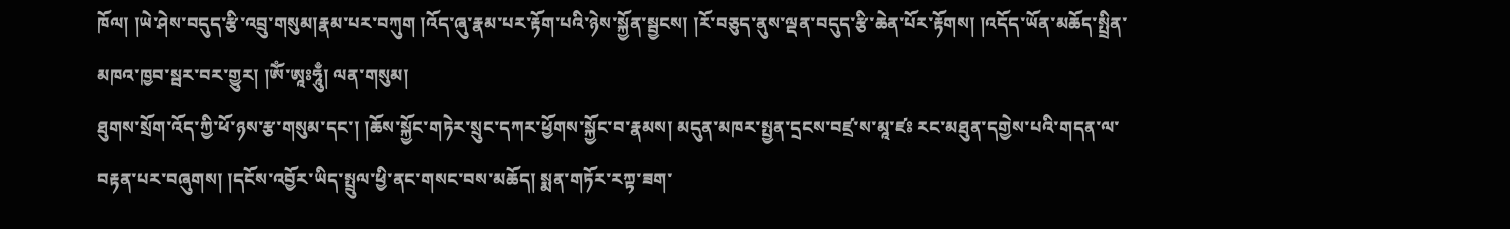ཁོལ། །ཡེ་ཤེས་བདུད་རྩི་འབྲུ་གསུམ།རྣམ་པར་བཀུག །འོད་ཞུ་རྣམ་པར་རྟོག་པའི་ཉེས་སྐྱོན་སྦྱངས། །རོ་བཅུད་ནུས་ལྡན་བདུད་རྩི་ཆེན་པོར་རྟོགས། །འདོད་ཡོན་མཆོད་སྤྲིན་མཁའ་ཁྱབ་སྦར་བར་གྱུར། །ཨོཾ་ཨཱཿཧཱུྃ། ལན་གསུམ།
ཐུགས་སྲོག་འོད་ཀྱི་ཕོ་ཉས་རྩ་གསུམ་དང་། །ཆོས་སྐྱོང་གཏེར་སྲུང་དཀར་ཕྱོགས་སྐྱོང་བ་རྣམས། མདུན་མཁར་སྤྱན་དྲངས་བཛྲ་ས་མཱ་ཛཿ རང་མཐུན་དགྱེས་པའི་གདན་ལ་བརྟན་པར་བཞུགས། །དངོས་འབྱོར་ཡིད་སྤྲུལ་ཕྱི་ནང་གསང་བས་མཆོད། སྨན་གཏོར་རཀྟ་ཟག་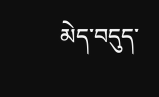མེད་བདུད་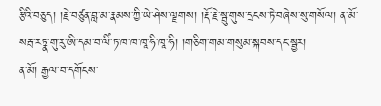རྩིའི་བཅུད། །རྗེ་བཙུན་བླ་མ་རྣམས་ཀྱི་ཡེ་ཤེས་ལྗགས། །རྡོ་རྗེ་སྦུ་གུས་དྲངས་ཏེ་བཞེས་སུ་གསོལ། ན་མོ་སརྦ་རཏྣ་གུ་རུ་ཨི་དམ་བ་ལིཾ་ཏ་ཁ་ཁ་ཁཱ་ཧི་ཁཱ་ཧི། །གཅིག་གམ་གསུམ་སྐབས་དང་སྦྱར།
ན་མོ། རྒྱལ་བ་དགོངས་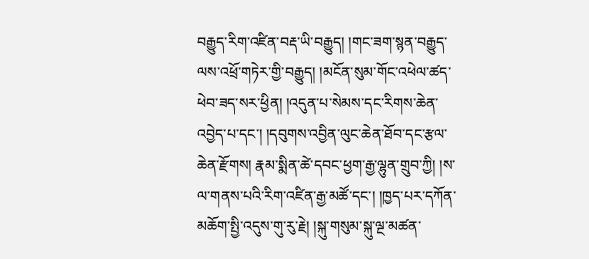བརྒྱུད་རིག་འཛིན་བརྡ་ཡི་བརྒྱུད། །གང་ཟག་སྙན་བརྒྱུད་ལས་འཕྲོ་གཏེར་གྱི་བརྒྱུད། །མངོན་སུམ་གོང་འཕེལ་ཚད་ཕེབ་ཟད་སར་ཕྱིན། །འདུན་པ་སེམས་དང་རིགས་ཆེན་འབྱེད་པ་དང་། །དབུགས་འབྱིན་ལུང་ཆེན་ཐོབ་དང་རྩལ་ཆེན་རྫོགས། རྣམ་སྨིན་ཚེ་དབང་ཕྱག་རྒྱ་ལྷུན་གྲུབ་ཀྱི། །ས་ལ་གནས་པའི་རིག་འཛིན་རྒྱ་མཚོ་དང་། །ཁྱད་པར་དཀོན་མཆོག་སྤྱི་འདུས་གུ་རུ་རྗེ། །སྐུ་གསུམ་སྐུ་ལྔ་མཚན་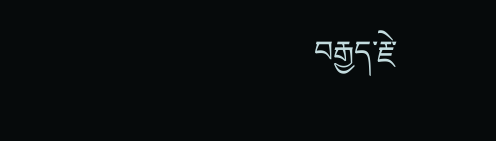བརྒྱད་རྗེ་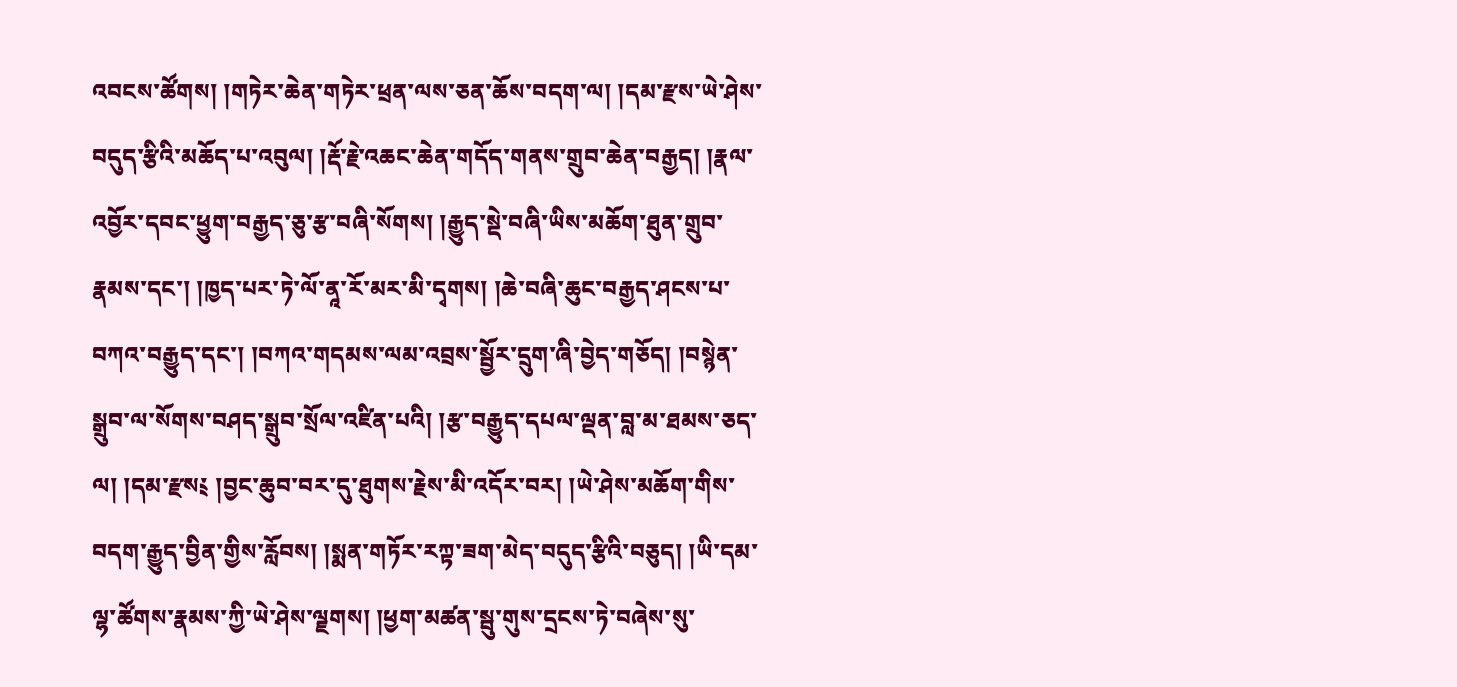འབངས་ཚོགས། །གཏེར་ཆེན་གཏེར་ཕྲན་ལས་ཅན་ཆོས་བདག་ལ། །དམ་རྫས་ཡེ་ཤེས་བདུད་རྩིའི་མཆོད་པ་འབུལ། །རྡོ་རྗེ་འཆང་ཆེན་གདོད་གནས་གྲུབ་ཆེན་བརྒྱད། །རྣལ་འབྱོར་དབང་ཕྱུག་བརྒྱད་ཅུ་རྩ་བཞི་སོགས། །རྒྱུད་སྡེ་བཞི་ཡིས་མཆོག་ཐུན་གྲུབ་རྣམས་དང་། །ཁྱད་པར་ཏེ་ལོ་ནཱ་རོ་མར་མི་དྭགས། །ཆེ་བཞི་ཆུང་བརྒྱད་ཤངས་པ་བཀའ་བརྒྱུད་དང་། །བཀའ་གདམས་ལམ་འབྲས་སྦྱོར་དྲུག་ཞི་བྱེད་གཅོད། །བསྙེན་སྒྲུབ་ལ་སོགས་བཤད་སྒྲུབ་སྲོལ་འཛིན་པའི། །རྩ་བརྒྱུད་དཔལ་ལྡན་བླ་མ་ཐམས་ཅད་ལ། །དམ་རྫས༴ །བྱང་ཆུབ་བར་དུ་ཐུགས་རྗེས་མི་འདོར་བར། །ཡེ་ཤེས་མཆོག་གིས་བདག་རྒྱུད་བྱིན་གྱིས་རློབས། །སྨན་གཏོར་རཀྟ་ཟག་མེད་བདུད་རྩིའི་བཅུད། །ཡི་དམ་ལྷ་ཚོགས་རྣམས་ཀྱི་ཡེ་ཤེས་ལྗགས། །ཕྱག་མཚན་སྦུ་གུས་དྲངས་ཏེ་བཞེས་སུ་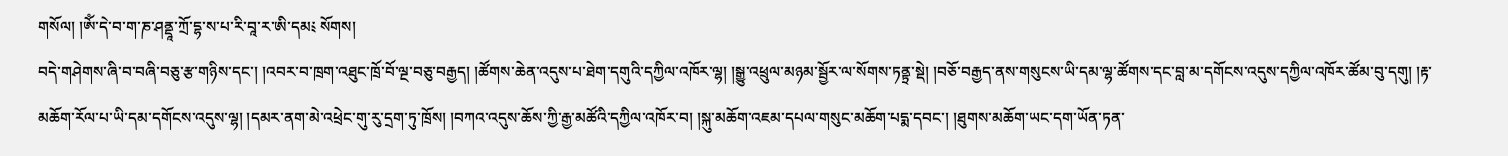གསོལ། །ཨོཾ་དེ་བ་ག་ཎ་ཤནྡཱ་ཀྲོ་དྷ་ས་པ་རི་བཱ་ར་ཨི་དམ༴ སོགས།
བདེ་གཤེགས་ཞི་བ་བཞི་བཅུ་རྩ་གཉིས་དང་། །འབར་བ་ཁྲག་འཐུང་ཁྲོ་བོ་ལྔ་བཅུ་བརྒྱད། །ཚོགས་ཆེན་འདུས་པ་ཐེག་དགུའི་དཀྱིལ་འཁོར་ལྷ། །སྒྱུ་འཕྲུལ་མཉམ་སྦྱོར་ལ་སོགས་ཏནྟྲ་སྡེ། །བཅོ་བརྒྱད་ནས་གསུངས་ཡི་དམ་ལྷ་ཚོགས་དང་བླ་མ་དགོངས་འདུས་དཀྱིལ་འཁོར་ཚོམ་བུ་དགུ། །རྟ་མཆོག་རོལ་པ་ཡི་དམ་དགོངས་འདུས་ལྷ། །དམར་ནག་མེ་འཕྲེང་གུ་རུ་དྲག་ཏུ་ཁྲོས། །བཀའ་འདུས་ཆོས་ཀྱི་རྒྱ་མཚོའི་དཀྱིལ་འཁོར་བ། །སྐུ་མཆོག་འཇམ་དཔལ་གསུང་མཆོག་པདྨ་དབང་། །ཐུགས་མཆོག་ཡང་དག་ཡོན་ཏན་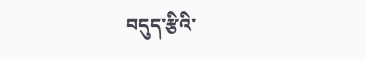བདུད་རྩིའི་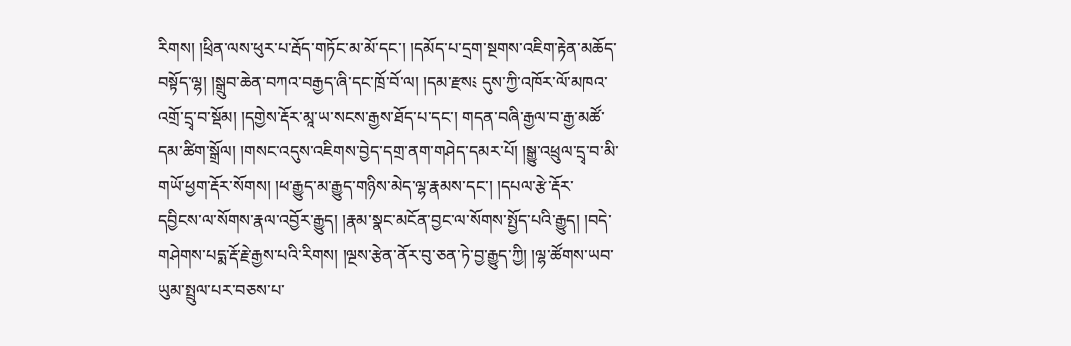རིགས། །ཕྲིན་ལས་ཕུར་པ་རྦོད་གཏོང་མ་མོ་དང་། །དམོད་པ་དྲག་སྔགས་འཇིག་རྟེན་མཆོད་བསྟོད་ལྷ། །སྒྲུབ་ཆེན་བཀའ་བརྒྱད་ཞི་དང་ཁྲོ་བོ་ལ། །དམ་རྫས༴ དུས་ཀྱི་འཁོར་ལོ་མཁའ་འགྲོ་དྲྭ་བ་སྡོམ། །དགྱེས་རྡོར་མཱ་ཡ་སངས་རྒྱས་ཐོད་པ་དང་། གདན་བཞི་རྒྱལ་བ་རྒྱ་མཚོ་དམ་ཚིག་སྒྲོལ། །གསང་འདུས་འཇིགས་བྱེད་དགྲ་ནག་གཤེད་དམར་པོ། །སྒྱུ་འཕྲུལ་དྲྭ་བ་མི་གཡོ་ཕྱག་རྡོར་སོགས། །ཕ་རྒྱུད་མ་རྒྱུད་གཉིས་མེད་ལྷ་རྣམས་དང་། །དཔལ་རྩེ་རྡོར་དབྱིངས་ལ་སོགས་རྣལ་འབྱོར་རྒྱུད། །རྣམ་སྣང་མངོན་བྱང་ལ་སོགས་སྤྱོད་པའི་རྒྱུད། །བདེ་གཤེགས་པདྨ་རྡོ་རྗེ་རྒྱས་པའི་རིགས། །ལྔས་རྩེན་ནོར་བུ་ཅན་ཏེ་བྱ་རྒྱུད་ཀྱི། །ལྷ་ཚོགས་ཡབ་ཡུམ་སྤྲུལ་པར་བཅས་པ་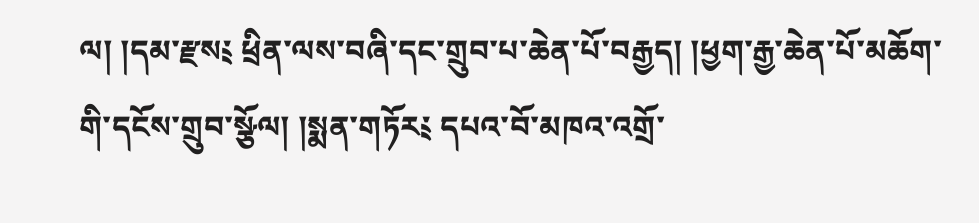ལ། །དམ་རྫས༴ ཕྲིན་ལས་བཞི་དང་གྲུབ་པ་ཆེན་པོ་བརྒྱད། །ཕྱག་རྒྱ་ཆེན་པོ་མཆོག་གི་དངོས་གྲུབ་སྩོལ། །སྨན་གཏོར༴ དཔའ་བོ་མཁའ་འགྲོ་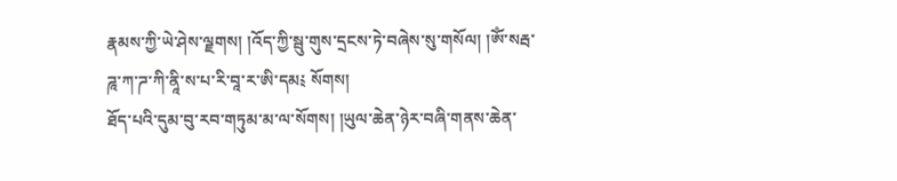རྣམས་ཀྱི་ཡེ་ཤེས་ལྗགས། །འོད་ཀྱི་སྦུ་གུས་དྲངས་ཏེ་བཞེས་སུ་གསོལ། །ཨོཾ་སརྦ་ཌཱ་ཀ་ཌ་ཀི་ནཱི་ས་པ་རི་བཱ་ར་ཨི་དམ༴ སོགས།
ཐོད་པའི་དུམ་བུ་རབ་གཏུམ་མ་ལ་སོགས། །ཡུལ་ཆེན་ཉེར་བཞི་གནས་ཆེན་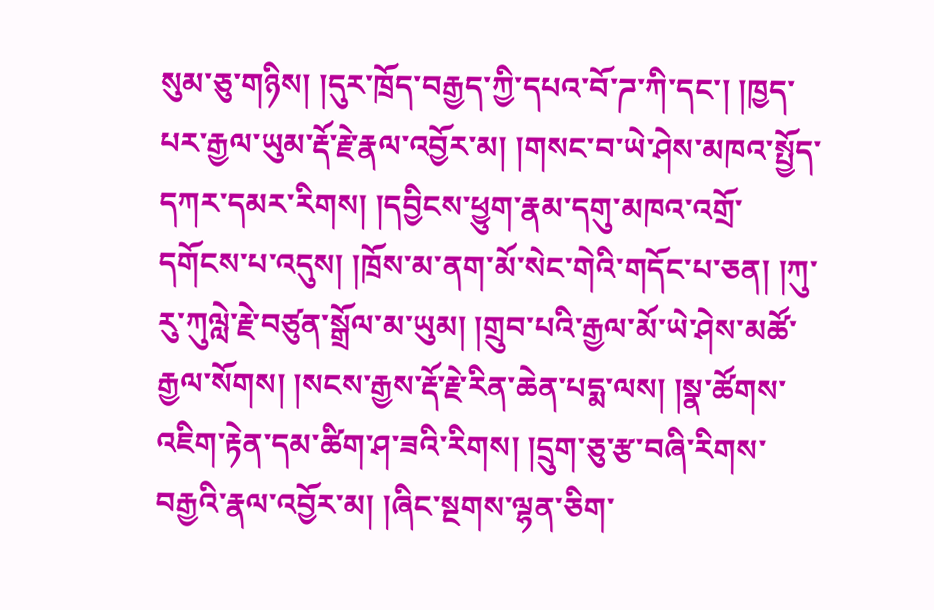སུམ་ཅུ་གཉིས། །དུར་ཁྲོད་བརྒྱད་ཀྱི་དཔའ་བོ་ཌ་ཀི་དང་། །ཁྱད་པར་རྒྱལ་ཡུམ་རྡོ་རྗེ་རྣལ་འབྱོར་མ། །གསང་བ་ཡེ་ཤེས་མཁའ་སྤྱོད་དཀར་དམར་རིགས། །དབྱིངས་ཕྱུག་རྣམ་དགུ་མཁའ་འགྲོ་དགོངས་པ་འདུས། །ཁྲོས་མ་ནག་མོ་སེང་གེའི་གདོང་པ་ཅན། །ཀུ་རུ་ཀུལླེ་རྗེ་བཙུན་སྒྲོལ་མ་ཡུམ། །གྲུབ་པའི་རྒྱལ་མོ་ཡེ་ཤེས་མཚོ་རྒྱལ་སོགས། །སངས་རྒྱས་རྡོ་རྗེ་རིན་ཆེན་པདྨ་ལས། །སྣ་ཚོགས་འཇིག་རྟེན་དམ་ཚིག་ཤ་ཟའི་རིགས། །དྲུག་ཅུ་རྩ་བཞི་རིགས་བརྒྱའི་རྣལ་འབྱོར་མ། །ཞིང་སྔགས་ལྷན་ཅིག་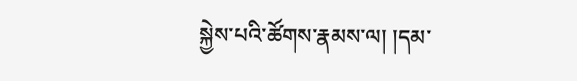སྐྱེས་པའི་ཚོགས་རྣམས་ལ། །དམ་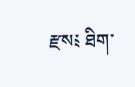རྫས༴ ཐིག་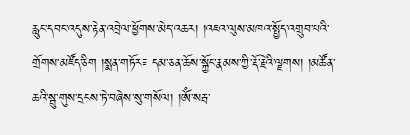རླུང་དབང་འདུས་རྟེན་འབྲེལ་ཕྱོགས་མེད་འཆར། །འཇའ་ལུས་མཁའ་སྤྱོད་འགྲུབ་པའི་གྲོགས་མཛོད་ཅིག །སྨན་གཏོར༴ དམ་ཅན་ཆོས་སྐྱོང་རྣམས་ཀྱི་རྡོ་རྗེའི་ལྗགས། །མཚོན་ཆའི་སྦུ་གུས་དྲངས་ཏེ་བཞེས་སུ་གསོལ། །ཨོཾ་སརྦ་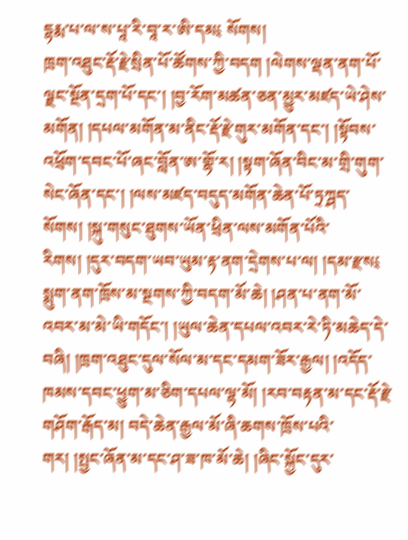དྷརྨ་པ་ལ་ས་པཱ་རི་བཱ་ར་ཨི་དམ༴ སོགས།
ཁྲག་འཐུང་རྡོ་རྗེ་སྲིན་པོ་ཚོགས་ཀྱི་བདག །ལེགས་ལྡན་ནག་པོ་ལྗང་སྔོན་དྲག་པོ་དང་། །བྱ་རོག་མཚན་ཅན་མྱུར་མཛད་ཡེ་ཤེས་མགོན། །དཔལ་མགོན་མ་ནིང་རྡོ་རྗེ་གུར་མགོན་དང་། །སྟོབས་འཕྲོག་དབང་པོ་ཞང་བློན་ཨ་གྷོ་ར། །སྟག་ཞོན་བིང་མ་གྲི་གུག་སེང་ཞོན་དང་། །ལས་མཛད་བདུད་མགོན་ཆེན་པོ་ཏྲཀྴད་སོགས། །སྐུ་གསུང་ཐུགས་ཡོན་ཕྲིན་ལས་མགོན་པོའི་རིགས། །དུར་བདག་ཡབ་ཡུམ་རྟ་ནག་དྲེགས་པ་ལ། །དམ་རྫས༴ སྨུག་ནག་ཁྲོས་མ་སྔགས་ཀྱི་བདག་མོ་ཆེ། །ཤན་པ་ནག་མོ་འབར་མ་མེ་ཡི་གདོང་། །ཡུལ་ཆེན་དཔལ་འབར་རེ་ཏི་མཆེད་དེ་བཞི། །ཁྲག་འཐུང་དུལ་སོལ་མ་དང་དམག་ཟོར་རྒྱལ། །འདོད་ཁམས་དབང་ཕྱུག་མ་ཅིག་དཔལ་ལྷ་མོ། །རབ་བརྟན་མ་དང་རྡོ་རྗེ་གཤོག་རྒོད་མ། བདེ་ཆེན་རྒྱལ་མོ་ཞི་ཆགས་ཁྲོས་པའི་གར། །སྤྱང་ཞོན་མ་དང་ཤ་ཟ་ཁ་མོ་ཆེ། །ཞིང་སྐྱོང་དུར་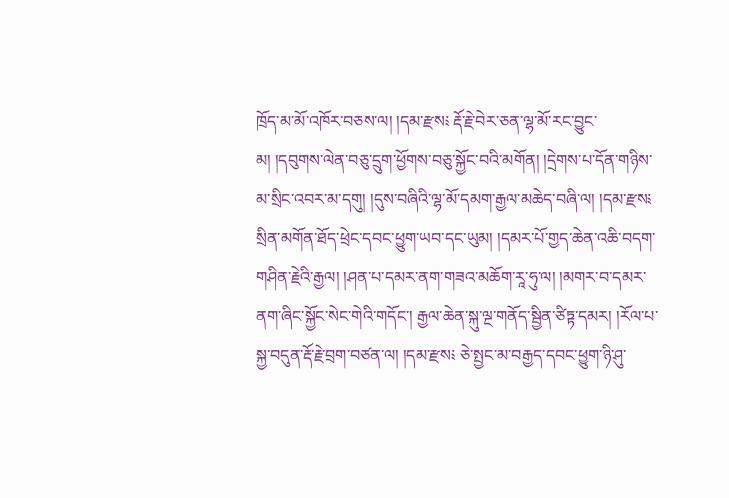ཁྲོད་མ་མོ་འཁོར་བཅས་ལ། །དམ་རྫས༴ རྡོ་རྗེ་བེར་ཅན་ལྷ་མོ་རང་བྱུང་མ། །དབུགས་ལེན་བཅུ་དྲུག་ཕྱོགས་བཅུ་སྐྱོང་བའི་མགོན། །དྲེགས་པ་དོན་གཉིས་མ་སྲིང་འབར་མ་དགུ། །དུས་བཞིའི་ལྷ་མོ་དམག་རྒྱལ་མཆེད་བཞི་ལ། །དམ་རྫས༴ སྲིན་མགོན་ཐོད་ཕྲེང་དབང་ཕྱུག་ཡབ་དང་ཡུམ། །དམར་པོ་གྱད་ཆེན་འཆི་བདག་གཤིན་རྗེའི་རྒྱལ། །ཤན་པ་དམར་ནག་གཟའ་མཆོག་རཱ་ཧུ་ལ། །མགར་བ་དམར་ནག་ཞིང་སྐྱོང་སེང་གེའི་གདོང་། རྒྱལ་ཆེན་སྐུ་ལྔ་གནོད་སྦྱིན་ཙིཏྟ་དམར། །རོལ་པ་སྐྱ་བདུན་རྡོ་རྗེ་བྲག་བཙན་ལ། །དམ་རྫས༴ ཅེ་སྤྱང་མ་བརྒྱད་དབང་ཕྱུག་ཉི་ཤུ་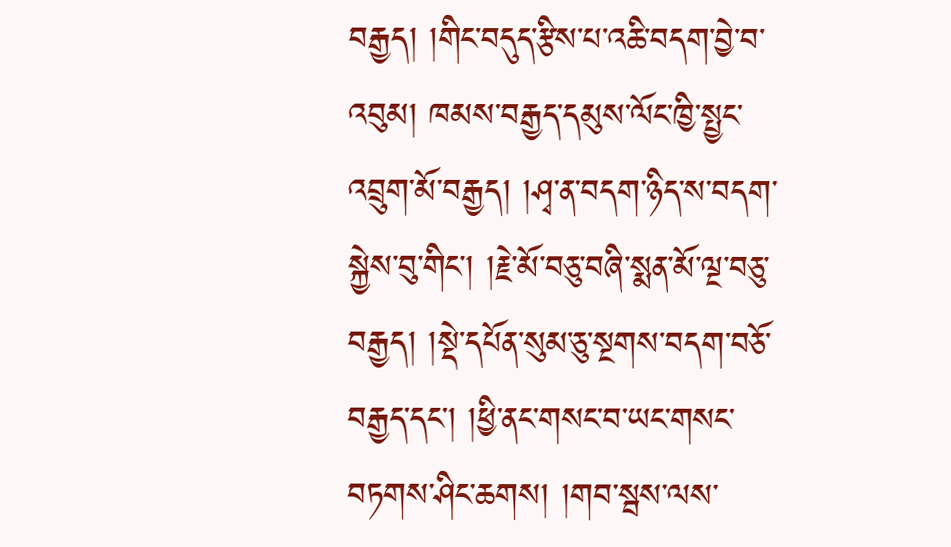བརྒྱད། །གིང་བདུད་རྩིས་པ་འཆི་བདག་བྱེ་བ་འབུམ། ཁམས་བརྒྱད་དམུས་ལོང་ཁྱི་སྤྱང་འབྲུག་མོ་བརྒྱད། །ཤྭ་ན་བདག་ཉིད་ས་བདག་སྐྱེས་བུ་གིང་། །རྗེ་མོ་བཅུ་བཞི་སྨན་མོ་ལྔ་བཅུ་བརྒྱད། །སྡེ་དཔོན་སུམ་ཅུ་སྔགས་བདག་བཅོ་བརྒྱད་དང་། །ཕྱི་ནང་གསང་བ་ཡང་གསང་བཏགས་ཤིང་ཆགས། །གབ་སྦས་ལས་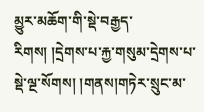མྱུར་མཆོག་གི་སྡེ་བརྒྱད་རིགས། །དྲེགས་པ་རྐྱ་གསུམ་དྲེགས་པ་སྡེ་ལྔ་སོགས། །གནས།གཏེར་སྲུང་མ་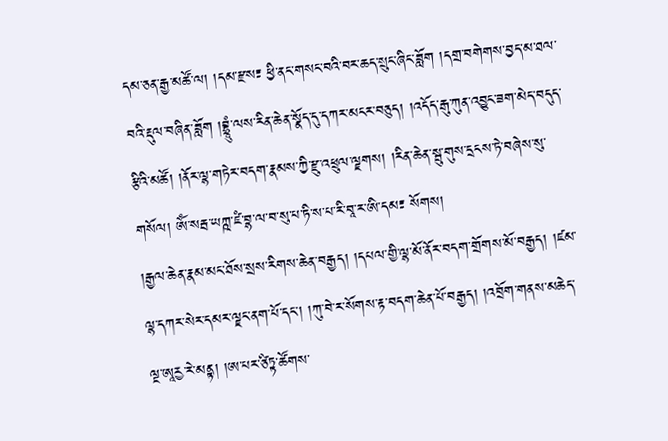དམ་ཅན་རྒྱ་མཚོ་ལ། །དམ་རྫས༴ ཕྱི་ནང་གསང་བའི་བར་ཆད་སྲུང་ཞིང་ཟློག །དགྲ་བགེགས་བྱད་མ་ཐལ་བའི་རྡུལ་བཞིན་ཟློག །བྷྲཱུཾ་ལས་རིན་ཆེན་སྣོད་དུ་དཀར་མངར་བཅུད། །འདོད་རྒུ་ཀུན་འབྱུང་ཟག་མེད་བདུད་རྩིའི་མཚོ། །ནོར་ལྷ་གཏེར་བདག་རྣམས་ཀྱི་རྫུ་འཕྲུལ་ལྗགས། །རིན་ཆེན་སྦུ་གུས་དྲངས་ཏེ་བཞེས་སུ་གསོལ། ཨོཾ་སརྦ་ཡཀྵ་ཛཾ་བྷ་ལ་བ་སུ་པ་ཏི་ས་པ་རི་བཱ་ར་ཨི་དམ༴ སོགས།
།རྒྱལ་ཆེན་རྣམ་མང་ཐོས་སྲས་རིགས་ཆེན་བརྒྱད། །དཔལ་གྱི་ལྷ་མོ་ནོར་བདག་གྲོགས་མོ་བརྒྱད། །ཛམ་ལྷ་དཀར་སེར་དམར་ལྗང་ནག་པོ་དང་། །ཀུ་བེ་ར་སོགས་རྟ་བདག་ཆེན་པོ་བརྒྱད། །འབྲོག་གནས་མཆེད་ལྔ་ཨཱརྱ་རེ་མནྟ། །ཨ་པར་ཙིཏྟ་ཚོགས་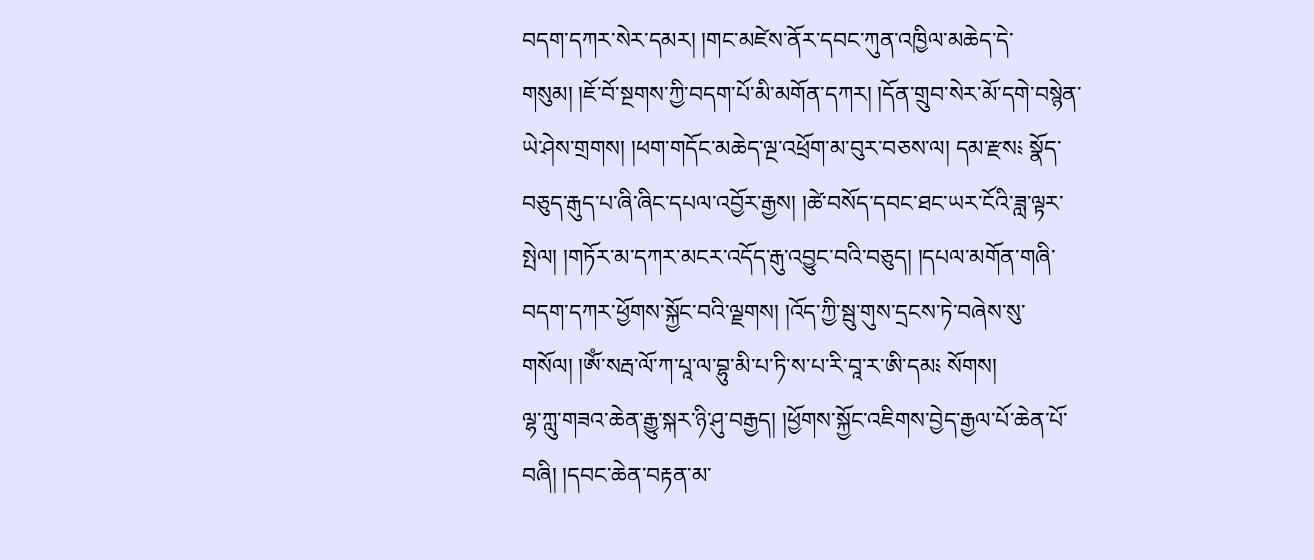བདག་དཀར་སེར་དམར། །གང་མཛེས་ནོར་དབང་ཀུན་འཁྱིལ་མཆེད་དེ་གསུམ། །ཇོ་བོ་སྔགས་ཀྱི་བདག་པོ་མི་མགོན་དཀར། །དོན་གྲུབ་སེར་མོ་དགེ་བསྙེན་ཡེ་ཤེས་གྲགས། །ཕག་གདོང་མཆེད་ལྔ་འཕྲོག་མ་བུར་བཅས་ལ། དམ་རྫས༴ སྣོད་བཅུད་རྒུད་པ་ཞི་ཞིང་དཔལ་འབྱོར་རྒྱས། །ཚེ་བསོད་དབང་ཐང་ཡར་ངོའི་ཟླ་ལྟར་སྤེལ། །གཏོར་མ་དཀར་མངར་འདོད་རྒུ་འབྱུང་བའི་བཅུད། །དཔལ་མགོན་གཞི་བདག་དཀར་ཕྱོགས་སྐྱོང་བའི་ལྗགས། །འོད་ཀྱི་སྦུ་གུས་དྲངས་ཏེ་བཞེས་སུ་གསོལ། །ཨོཾ་སརྦ་ལོ་ཀ་པཱ་ལ་བྷུ་མི་པ་ཏི་ས་པ་རི་བཱ་ར་ཨི་དམ༴ སོགས།
ལྷ་ཀླུ་གཟའ་ཆེན་རྒྱུ་སྐར་ཉི་ཤུ་བརྒྱད། །ཕྱོགས་སྐྱོང་འཇིགས་བྱེད་རྒྱལ་པོ་ཆེན་པོ་བཞི། །དབང་ཆེན་བརྟན་མ་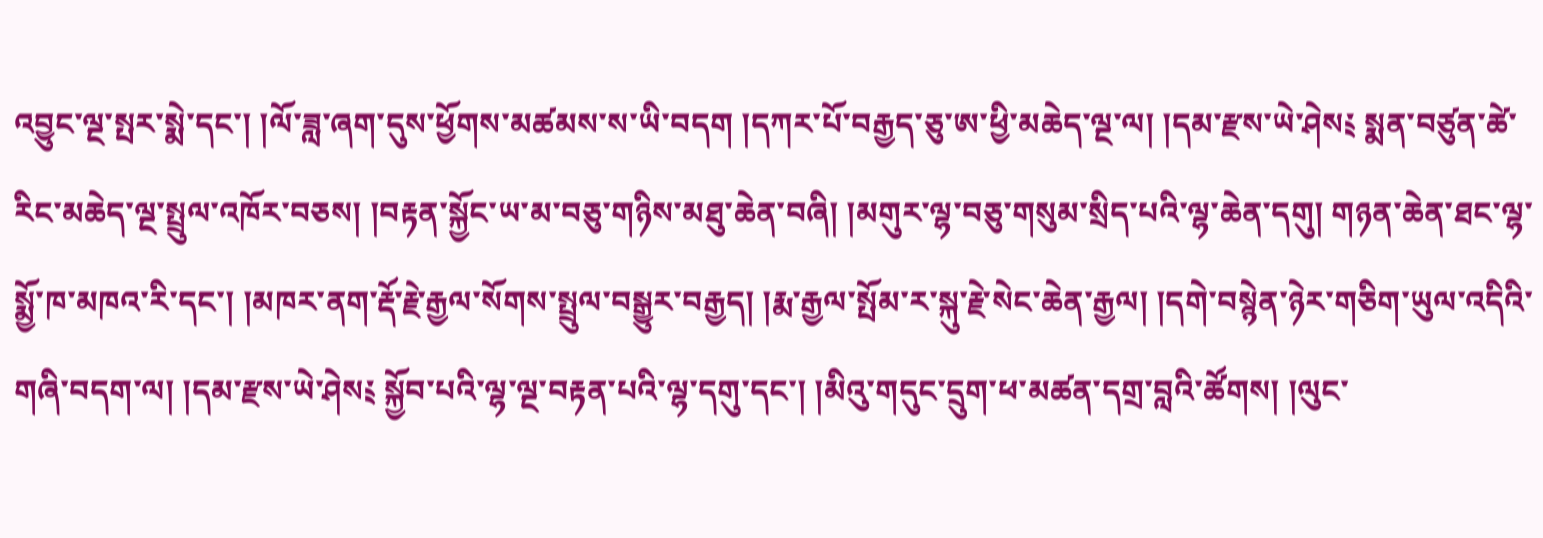འབྱུང་ལྔ་སྤར་སྨེ་དང་། །ལོ་ཟླ་ཞག་དུས་ཕྱོགས་མཚམས་ས་ཡི་བདག །དཀར་པོ་བརྒྱད་ཅུ་ཨ་ཕྱི་མཆེད་ལྔ་ལ། །དམ་རྫས་ཡེ་ཤེས༴ སྨན་བཙུན་ཚེ་རིང་མཆེད་ལྔ་སྤྲུལ་འཁོར་བཅས། །བརྟན་སྐྱོང་ཡ་མ་བཅུ་གཉིས་མཐུ་ཆེན་བཞི། །མགུར་ལྷ་བཅུ་གསུམ་སྲིད་པའི་ལྷ་ཆེན་དགུ། གཉན་ཆེན་ཐང་ལྷ་སྨྱོ་ཁ་མཁའ་རི་དང་། །མཁར་ནག་རྡོ་རྗེ་རྒྱལ་སོགས་སྤྲུལ་བསྒྱུར་བརྒྱད། །རྨ་རྒྱལ་སྤོམ་ར་སྐུ་རྗེ་སེང་ཆེན་རྒྱལ། །དགེ་བསྙེན་ཉེར་གཅིག་ཡུལ་འདིའི་གཞི་བདག་ལ། །དམ་རྫས་ཡེ་ཤེས༴ སྐྱོབ་པའི་ལྷ་ལྔ་བརྟན་པའི་ལྷ་དགུ་དང་། །མིའུ་གདུང་དྲུག་ཕ་མཚན་དགྲ་བླའི་ཚོགས། །ལུང་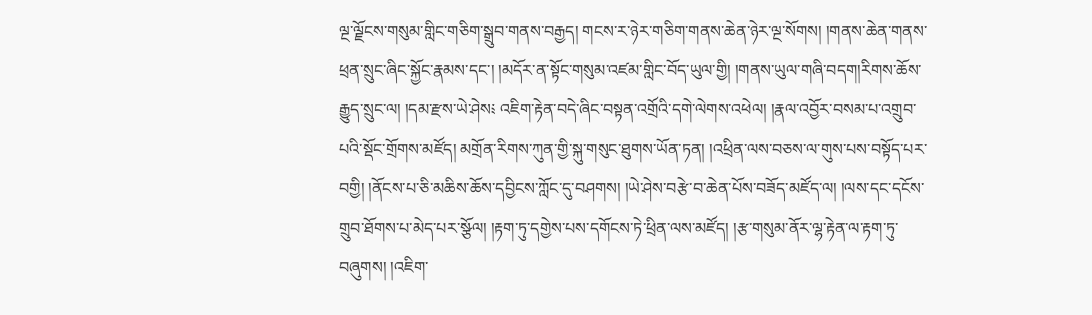ལྔ་ལྗོངས་གསུམ་གླིང་གཅིག་སྒྲུབ་གནས་བརྒྱད། གངས་ར་ཉེར་གཅིག་གནས་ཆེན་ཉེར་ལྔ་སོགས། །གནས་ཆེན་གནས་ཕྲན་སྲུང་ཞིང་སྐྱོང་རྣམས་དང་། །མདོར་ན་སྟོང་གསུམ་འཛམ་གླིང་བོད་ཡུལ་གྱི། །གནས་ཡུལ་གཞི་བདག།རིགས་ཆོས་རྒྱུད་སྲུང་ལ། །དམ་རྫས་ཡེ་ཤེས༴ འཇིག་རྟེན་བདེ་ཞིང་བསྟན་འགྲོའི་དགེ་ལེགས་འཕེལ། །རྣལ་འབྱོར་བསམ་པ་འགྲུབ་པའི་སྡོང་གྲོགས་མཛོད། མགྲོན་རིགས་ཀུན་གྱི་སྐུ་གསུང་ཐུགས་ཡོན་ཏན། །འཕྲིན་ལས་བཅས་ལ་གུས་པས་བསྟོད་པར་བགྱི། །ནོངས་པ་ཅི་མཆིས་ཆོས་དབྱིངས་ཀློང་དུ་བཤགས། །ཡེ་ཤེས་བརྩེ་བ་ཆེན་པོས་བཟོད་མཛོད་ལ། །ལས་དང་དངོས་གྲུབ་ཐོགས་པ་མེད་པར་སྩོལ། །རྟག་ཏུ་དགྱེས་པས་དགོངས་ཏེ་ཕྲིན་ལས་མཛོད། །རྩ་གསུམ་ནོར་ལྷ་རྟེན་ལ་རྟག་ཏུ་བཞུགས། །འཇིག་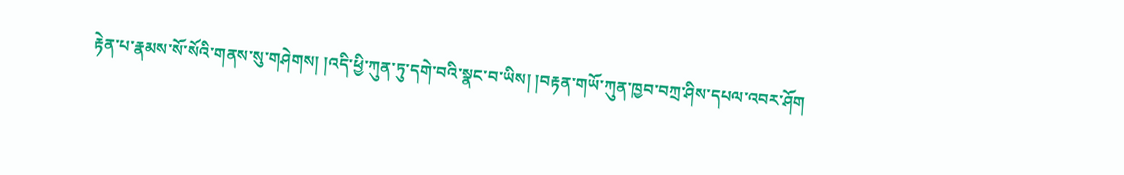རྟེན་པ་རྣམས་སོ་སོའི་གནས་སུ་གཤེགས། །འདི་ཕྱི་ཀུན་ཏུ་དགེ་བའི་སྣང་བ་ཡིས། །བརྟན་གཡོ་ཀུན་ཁྱབ་བཀྲ་ཤིས་དཔལ་འབར་ཤོག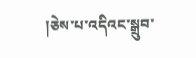།ཅེས་པ་འདིའང་སྒྲུབ་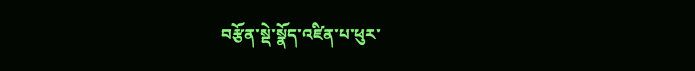བརྩོན་སྡེ་སྣོད་འཛིན་པ་ཕུར་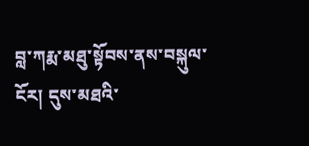བླ་ཀརྨ་མཐུ་སྟོབས་ནས་བསྐུལ་ངོར། དུས་མཐའི་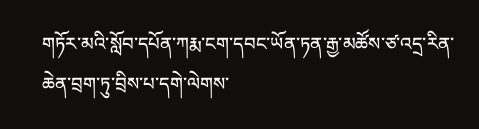གཏོར་མའི་སློབ་དཔོན་ཀརྨ་ངག་དབང་ཡོན་ཏན་རྒྱ་མཚོས་ཙ་འདྲ་རིན་ཆེན་བྲག་ཏུ་བྲིས་པ་དགེ་ལེགས་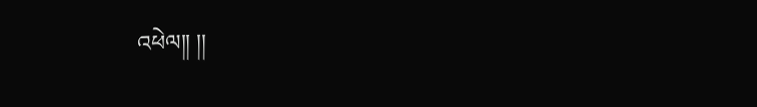འཕེལ།། །།